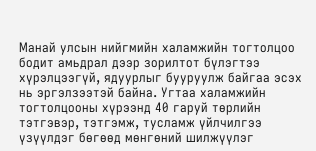Манай улсын нийгмийн халамжийн тогтолцоо бодит амьдрал дээр зорилтот бүлэгтээ хүрэлцээгүй, ядуурлыг бууруулж байгаа эсэх нь эргэлзээтэй байна. Угтаа халамжийн тогтолцооны хүрээнд 40 гаруй төрлийн тэтгэвэр, тэтгэмж, тусламж үйлчилгээ үзүүлдэг бөгөөд мөнгөний шилжүүлэг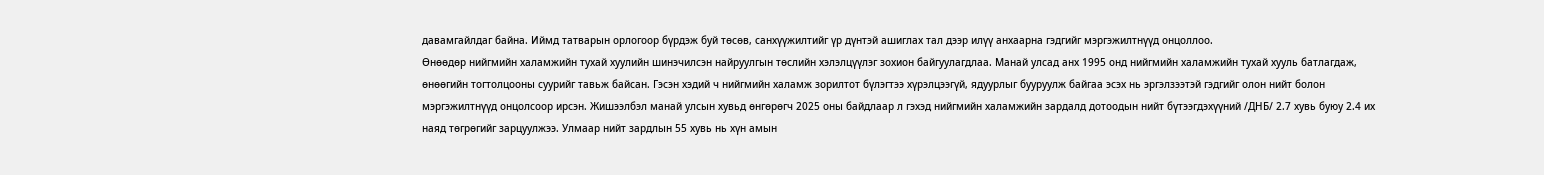давамгайлдаг байна. Иймд татварын орлогоор бүрдэж буй төсөв, санхүүжилтийг үр дүнтэй ашиглах тал дээр илүү анхаарна гэдгийг мэргэжилтнүүд онцоллоо.
Өнөөдөр нийгмийн халамжийн тухай хуулийн шинэчилсэн найруулгын төслийн хэлэлцүүлэг зохион байгуулагдлаа. Манай улсад анх 1995 онд нийгмийн халамжийн тухай хууль батлагдаж, өнөөгийн тогтолцооны суурийг тавьж байсан. Гэсэн хэдий ч нийгмийн халамж зорилтот бүлэгтээ хүрэлцээгүй, ядуурлыг бууруулж байгаа эсэх нь эргэлзээтэй гэдгийг олон нийт болон мэргэжилтнүүд онцолсоор ирсэн. Жишээлбэл манай улсын хувьд өнгөрөгч 2025 оны байдлаар л гэхэд нийгмийн халамжийн зардалд дотоодын нийт бүтээгдэхүүний /ДНБ/ 2.7 хувь буюу 2.4 их наяд төгрөгийг зарцуулжээ. Улмаар нийт зардлын 55 хувь нь хүн амын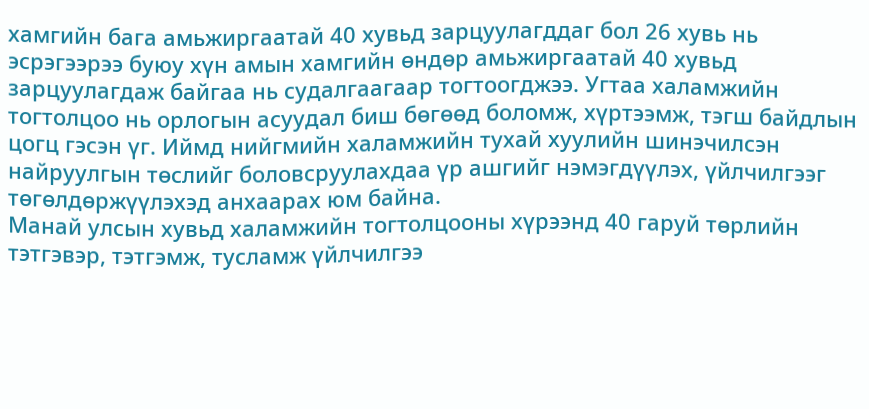хамгийн бага амьжиргаатай 40 хувьд зарцуулагддаг бол 26 хувь нь эсрэгээрээ буюу хүн амын хамгийн өндөр амьжиргаатай 40 хувьд зарцуулагдаж байгаа нь судалгаагаар тогтоогджээ. Угтаа халамжийн тогтолцоо нь орлогын асуудал биш бөгөөд боломж, хүртээмж, тэгш байдлын цогц гэсэн үг. Иймд нийгмийн халамжийн тухай хуулийн шинэчилсэн найруулгын төслийг боловсруулахдаа үр ашгийг нэмэгдүүлэх, үйлчилгээг төгөлдөржүүлэхэд анхаарах юм байна.
Манай улсын хувьд халамжийн тогтолцооны хүрээнд 40 гаруй төрлийн тэтгэвэр, тэтгэмж, тусламж үйлчилгээ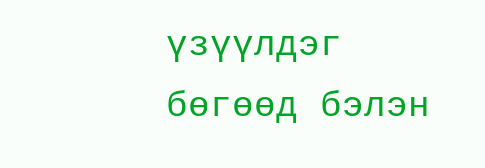үзүүлдэг бөгөөд бэлэн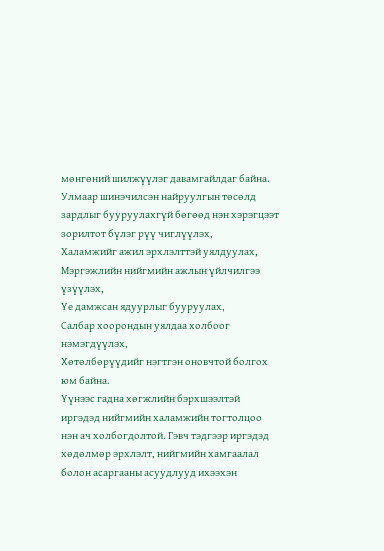мөнгөний шилжүүлэг давамгайлдаг байна.
Улмаар шинэчилсэн найруулгын төсөлд зардлыг бууруулахгүй бөгөөд нэн хэрэгцээт зорилтот бүлэг рүү чиглүүлэх,
Халамжийг ажил эрхлэлттэй уялдуулах,
Мэргэжлийн нийгмийн ажлын үйлчилгээ үзүүлэх,
Үе дамжсан ядуурлыг бууруулах,
Салбар хоорондын уялдаа холбоог нэмэгдүүлэх,
Хөтөлбөрүүдийг нэгтгэн оновчтой болгох юм байна.
Үүнээс гадна хөгжлийн бэрхшээлтэй иргэдэд нийгмийн халамжийн тогтолцоо нэн ач холбогдолтой. Гэвч тэдгээр иргэдэд хөдөлмөр эрхлэлт, нийгмийн хамгаалал болон асаргааны асуудлууд ихээхэн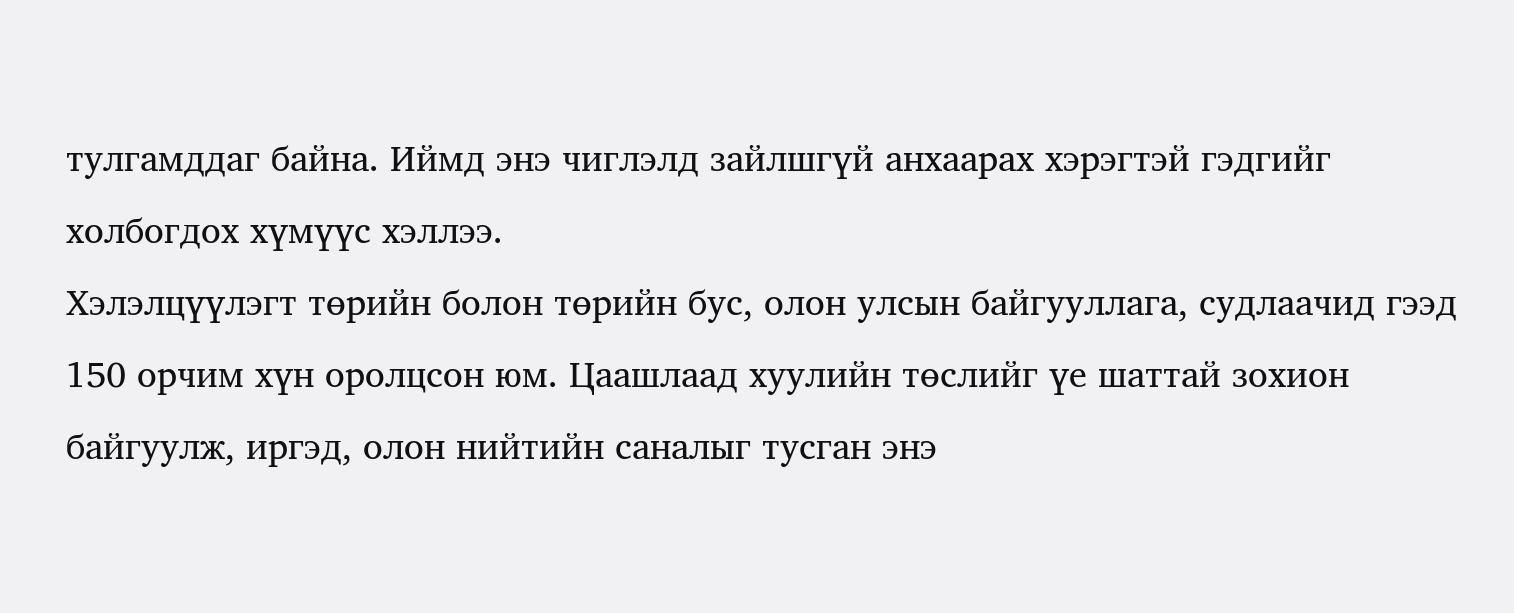тулгамддаг байна. Иймд энэ чиглэлд зайлшгүй анхаарах хэрэгтэй гэдгийг холбогдох хүмүүс хэллээ.
Хэлэлцүүлэгт төрийн болон төрийн бус, олон улсын байгууллага, судлаачид гээд 150 орчим хүн оролцсон юм. Цаашлаад хуулийн төслийг үе шаттай зохион байгуулж, иргэд, олон нийтийн саналыг тусган энэ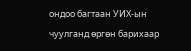ондоо багтаан УИХ-ын чуулганд өргөн барихаар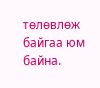төлөвлөж байгаа юм байна.